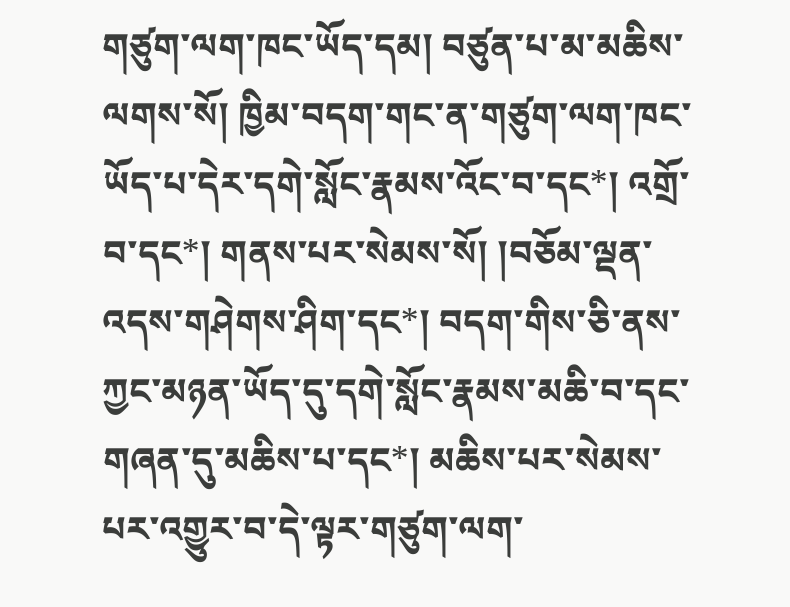གཙུག་ལག་ཁང་ཡོད་དམ། བཙུན་པ་མ་མཆིས་ལགས་སོ། ཁྱིམ་བདག་གང་ན་གཙུག་ལག་ཁང་ཡོད་པ་དེར་དགེ་སློང་རྣམས་འོང་བ་དང*། འགྲོ་བ་དང*། གནས་པར་སེམས་སོ། །བཅོམ་ལྡན་འདས་གཤེགས་ཤིག་དང*། བདག་གིས་ཅི་ནས་ཀྱང་མཉན་ཡོད་དུ་དགེ་སློང་རྣམས་མཆི་བ་དང་གཞན་དུ་མཆིས་པ་དང*། མཆིས་པར་སེམས་པར་འགྱུར་བ་དེ་ལྟར་གཙུག་ལག་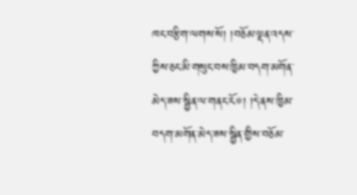ཁང་བརྩིག་ལགས་སོ། །བཅོམ་ལྡན་འདས་ཀྱིས་ཅང་མི་གསུང་བས་ཁྱིམ་བདག་མགོན་མེད་ཟས་སྦྱིན་ལ་གནང་ངོ*། །དེ་ནས་ཁྱིམ་བདག་མགོན་མེད་ཟས་སྦྱིན་གྱིས་བཅོམ་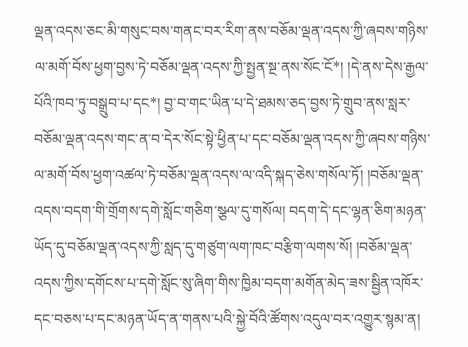ལྡན་འདས་ཅང་མི་གསུང་བས་གནང་བར་རིག་ནས་བཅོམ་ལྡན་འདས་ཀྱི་ཞབས་གཉིས་ལ་མགོ་བོས་ཕྱག་བྱས་ཏེ་བཅོམ་ལྡན་འདས་ཀྱི་སྤྱན་སྔ་ནས་སོང་ངོ*། །དེ་ནས་དེས་རྒྱལ་པོའི་ཁབ་ཏུ་བསྒྲུབ་པ་དང*། བྱ་བ་གང་ཡིན་པ་དེ་ཐམས་ཅད་བྱས་ཏེ་གྲུབ་ནས་སླར་བཅོམ་ལྡན་འདས་གང་ན་བ་དེར་སོང་སྟེ་ཕྱིན་པ་དང་བཅོམ་ལྡན་འདས་ཀྱི་ཞབས་གཉིས་ལ་མགོ་བོས་ཕྱག་འཚལ་ཏེ་བཅོམ་ལྡན་འདས་ལ་འདི་སྐད་ཅེས་གསོལ་ཏོ། །བཅོམ་ལྡན་འདས་བདག་གི་གྲོགས་དགེ་སློང་གཅིག་སྩལ་དུ་གསོལ། བདག་དེ་དང་ལྷན་ཅིག་མཉན་ཡོད་དུ་བཅོམ་ལྡན་འདས་ཀྱི་སླད་དུ་གཙུག་ལག་ཁང་བརྩིག་ལགས་སོ། །བཅོམ་ལྡན་འདས་ཀྱིས་དགོངས་པ་དགེ་སློང་སུ་ཞིག་གིས་ཁྱིམ་བདག་མགོན་མེད་ཟས་སྦྱིན་འཁོར་དང་བཅས་པ་དང་མཉན་ཡོད་ན་གནས་པའི་སྐྱེ་བོའི་ཚོགས་འདུལ་བར་འགྱུར་སྙམ་ན།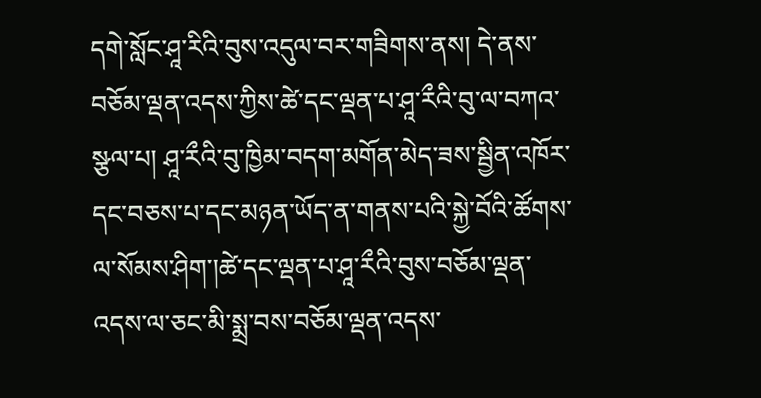དགེ་སློང་ཤཱ་རིའི་བུས་འདུལ་བར་གཟིགས་ནས། དེ་ནས་བཅོམ་ལྡན་འདས་ཀྱིས་ཚེ་དང་ལྡན་པ་ཤཱ་རྀའི་བུ་ལ་བཀའ་སྩལ་པ། ཤཱ་རྀའི་བུ་ཁྱིམ་བདག་མགོན་མེད་ཟས་སྦྱིན་འཁོར་དང་བཅས་པ་དང་མཉན་ཡོད་ན་གནས་པའི་སྐྱེ་བོའི་ཚོགས་ལ་སོམས་ཤིག་།ཚེ་དང་ལྡན་པ་ཤཱ་རྀའི་བུས་བཅོམ་ལྡན་འདས་ལ་ཅང་མི་སྨྲ་བས་བཅོམ་ལྡན་འདས་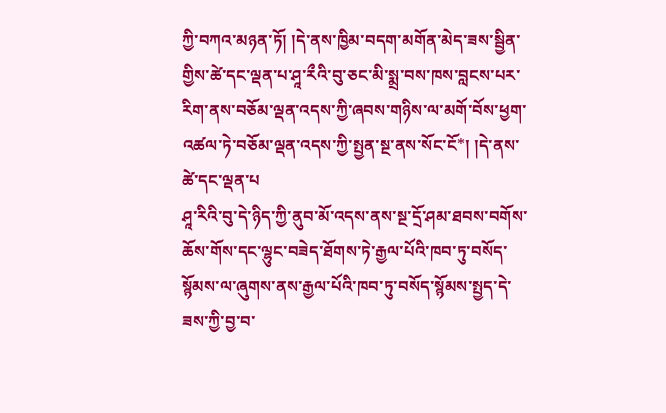ཀྱི་བཀའ་མཉན་ཏོ། །དེ་ནས་ཁྱིམ་བདག་མགོན་མེད་ཟས་སྦྱིན་གྱིས་ཚེ་དང་ལྡན་པ་ཤཱ་རྀའི་བུ་ཅང་མི་སྨྲ་བས་ཁས་བླངས་པར་རིག་ནས་བཅོམ་ལྡན་འདས་ཀྱི་ཞབས་གཉིས་ལ་མགོ་བོས་ཕྱག་འཚལ་ཏེ་བཅོམ་ལྡན་འདས་ཀྱི་སྤྱན་སྔ་ནས་སོང་ངོ*། །དེ་ནས་ཚེ་དང་ལྡན་པ
ཤཱ་རིའི་བུ་དེ་ཉིད་ཀྱི་ནུབ་མོ་འདས་ནས་སྔ་དྲོ་ཤམ་ཐབས་བགོས་ཆོས་གོས་དང་ལྷུང་བཟེད་ཐོགས་ཏེ་རྒྱལ་པོའི་ཁབ་ཏུ་བསོད་སྙོམས་ལ་ཞུགས་ནས་རྒྱལ་པོའི་ཁབ་ཏུ་བསོད་སྙོམས་སྤྱད་དེ་ཟས་ཀྱི་བྱ་བ་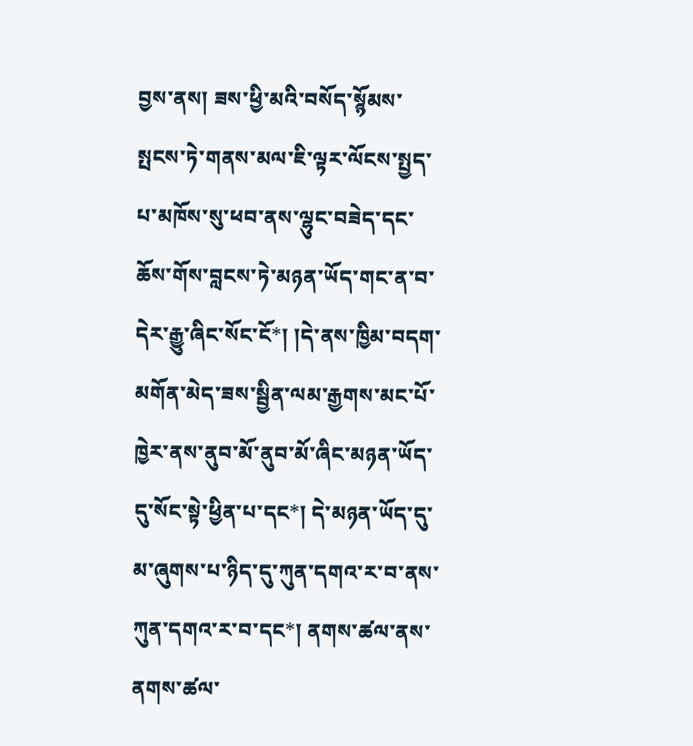བྱས་ནས། ཟས་ཕྱི་མའི་བསོད་སྙོམས་སྤངས་ཏེ་གནས་མལ་ཇི་ལྟར་ལོངས་སྤྱད་པ་མཁོས་སུ་ཕབ་ནས་ལྷུང་བཟེད་དང་ཆོས་གོས་བླངས་ཏེ་མཉན་ཡོད་གང་ན་བ་དེར་རྒྱུ་ཞིང་སོང་ངོ*། །དེ་ནས་ཁྱིམ་བདག་མགོན་མེད་ཟས་སྦྱིན་ལམ་རྒྱགས་མང་པོ་ཁྱེར་ནས་ནུབ་མོ་ནུབ་མོ་ཞིང་མཉན་ཡོད་དུ་སོང་སྟེ་ཕྱིན་པ་དང*། དེ་མཉན་ཡོད་དུ་མ་ཞུགས་པ་ཉིད་དུ་ཀུན་དགའ་ར་བ་ནས་ཀུན་དགའ་ར་བ་དང*། ནགས་ཚལ་ནས་ནགས་ཚལ་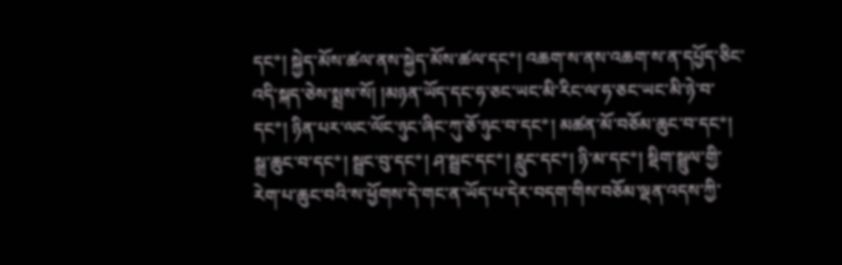དང*། སྐྱེད་མོས་ཚལ་ནས་སྐྱེད་མོས་ཚལ་དང*། འཆག་ས་ནས་འཆག་ས་ན་དཔྱོད་ཅིང་འདི་སྐད་ཅེས་སྨྲས་སོ། །མཉན་ཡོད་དང་ཧ་ཅང་ཡང་མི་རིང་ལ་ཧ་ཅང་ཡང་མི་ཉེ་བ་དང*། ཉིན་པར་ལང་ལོང་ཉུང་ཞིང་ཀུ་ཅོ་ཉུང་བ་དང*། མཚན་མོ་བཅོམ་ཆུང་བ་དང*། སྒྲ་ཆུང་བ་དང*། སྦྲང་བུ་དང*། ཤ་སྦྲང་དང*། རླུང་དང*། ཉི་མ་དང*། སྡིག་སྦྲུལ་གྱི་རེག་པ་ཆུང་བའི་ས་ཕྱོགས་དེ་གང་ན་ཡོད་པ་དེར་བདག་གིས་བཅོམ་ལྡན་འདས་ཀྱི་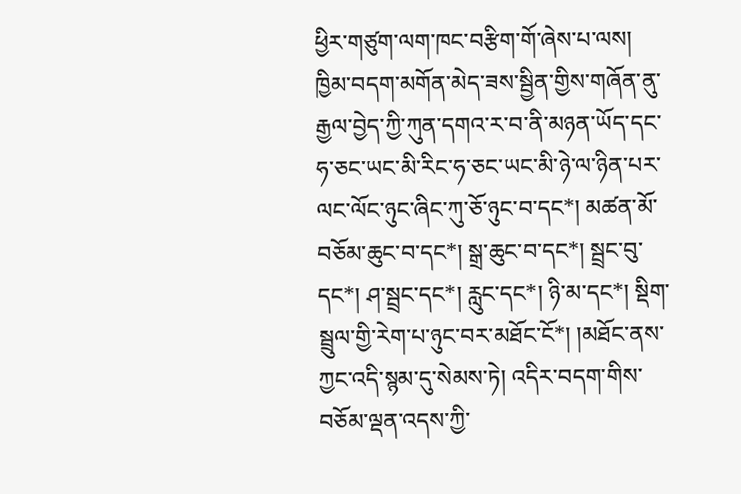ཕྱིར་གཙུག་ལག་ཁང་བརྩིག་གོ་ཞེས་པ་ལས། ཁྱིམ་བདག་མགོན་མེད་ཟས་སྦྱིན་གྱིས་གཞོན་ནུ་རྒྱལ་བྱེད་ཀྱི་ཀུན་དགའ་ར་བ་ནི་མཉན་ཡོད་དང་ཧ་ཅང་ཡང་མི་རིང་ཧ་ཅང་ཡང་མི་ཉེ་ལ་ཉིན་པར་ལང་ལོང་ཉུང་ཞིང་ཀུ་ཅོ་ཉུང་བ་དང*། མཚན་མོ་བཅོམ་ཆུང་བ་དང*། སྒྲ་ཆུང་བ་དང*། སྦྲང་བུ་དང*། ཤ་སྦྲང་དང*། རླུང་དང*། ཉི་མ་དང*། སྡིག་སྦྲུལ་གྱི་རེག་པ་ཉུང་བར་མཐོང་ངོ*། །མཐོང་ནས་ཀྱང་འདི་སྙམ་དུ་སེམས་ཏེ། འདིར་བདག་གིས་བཅོམ་ལྡན་འདས་ཀྱི་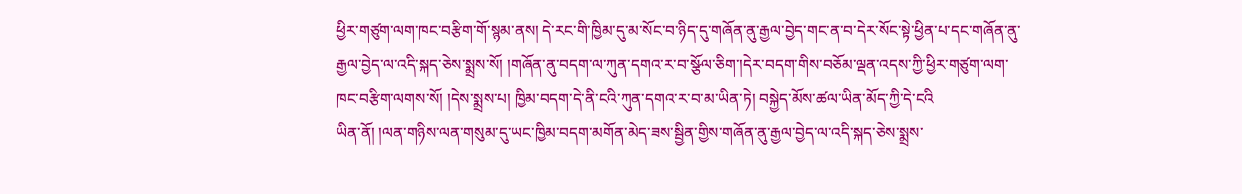ཕྱིར་གཙུག་ལག་ཁང་བརྩིག་གོ་སྙམ་ནས། དེ་རང་གི་ཁྱིམ་དུ་མ་སོང་བ་ཉིད་དུ་གཞོན་ནུ་རྒྱལ་བྱེད་གང་ན་བ་དེར་སོང་སྟེ་ཕྱིན་པ་དང་གཞོན་ནུ་རྒྱལ་བྱེད་ལ་འདི་སྐད་ཅེས་སྨྲས་སོ། །གཞོན་ནུ་བདག་ལ་ཀུན་དགའ་ར་བ་སྩོལ་ཅིག་།དེར་བདག་གིས་བཅོམ་ལྡན་འདས་ཀྱི་ཕྱིར་གཙུག་ལག་ཁང་བརྩིག་ལགས་སོ། །དེས་སྨྲས་པ། ཁྱིམ་བདག་དེ་ནི་ངའི་ཀུན་དགའ་ར་བ་མ་ཡིན་ཏེ། བསྐྱེད་མོས་ཚལ་ཡིན་མོད་ཀྱི་དེ་ངའི
ཡིན་ནོ། །ལན་གཉིས་ལན་གསུམ་དུ་ཡང་ཁྱིམ་བདག་མགོན་མེད་ཟས་སྦྱིན་གྱིས་གཞོན་ནུ་རྒྱལ་བྱེད་ལ་འདི་སྐད་ཅེས་སྨྲས་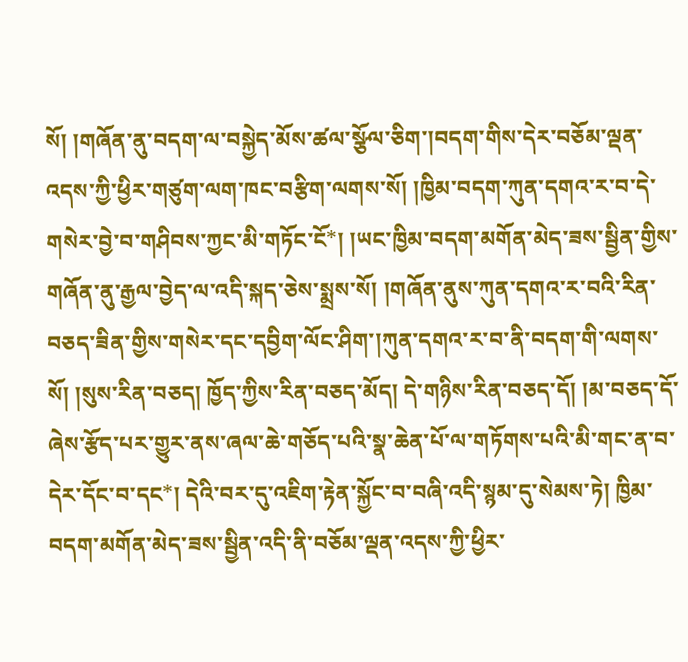སོ། །གཞོན་ནུ་བདག་ལ་བསྐྱེད་མོས་ཚལ་སྩོལ་ཅིག་།བདག་གིས་དེར་བཅོམ་ལྡན་འདས་ཀྱི་ཕྱིར་གཙུག་ལག་ཁང་བརྩིག་ལགས་སོ། །ཁྱིམ་བདག་ཀུན་དགའ་ར་བ་དེ་གསེར་བྱེ་བ་གཤིབས་ཀྱང་མི་གཏོང་ངོ*། །ཡང་ཁྱིམ་བདག་མགོན་མེད་ཟས་སྦྱིན་གྱིས་གཞོན་ནུ་རྒྱལ་བྱེད་ལ་འདི་སྐད་ཅེས་སྨྲས་སོ། །གཞོན་ནུས་ཀུན་དགའ་ར་བའི་རིན་བཅད་ཟིན་གྱིས་གསེར་དང་དབྱིག་ལོང་ཤིག་།ཀུན་དགའ་ར་བ་ནི་བདག་གི་ལགས་སོ། །སུས་རིན་བཅད། ཁྱོད་ཀྱིས་རིན་བཅད་མོད། དེ་གཉིས་རིན་བཅད་དོ། །མ་བཅད་དོ་ཞེས་རྩོད་པར་གྱུར་ནས་ཞལ་ཆེ་གཅོད་པའི་སྣ་ཆེན་པོ་ལ་གཏོགས་པའི་མི་གང་ན་བ་དེར་དོང་བ་དང*། དེའི་བར་དུ་འཇིག་རྟེན་སྐྱོང་བ་བཞི་འདི་སྙམ་དུ་སེམས་ཏེ། ཁྱིམ་བདག་མགོན་མེད་ཟས་སྦྱིན་འདི་ནི་བཅོམ་ལྡན་འདས་ཀྱི་ཕྱིར་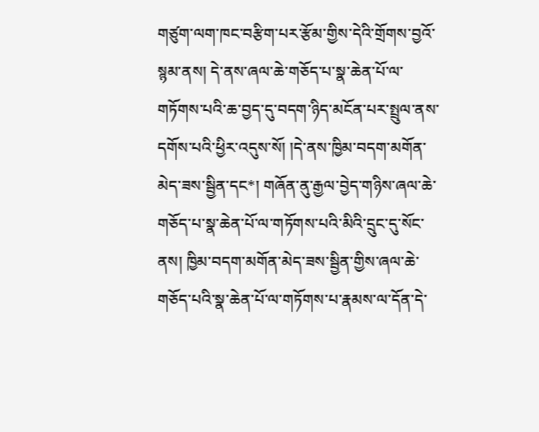གཙུག་ལག་ཁང་བརྩིག་པར་རྩོམ་གྱིས་དེའི་གྲོགས་བྱའོ་སྙམ་ནས། དེ་ནས་ཞལ་ཆེ་གཅོད་པ་སྣ་ཆེན་པོ་ལ་གཏོགས་པའི་ཆ་བྱད་དུ་བདག་ཉིད་མངོན་པར་སྤྲུལ་ནས་དགོས་པའི་ཕྱིར་འདུས་སོ། །དེ་ནས་ཁྱིམ་བདག་མགོན་མེད་ཟས་སྦྱིན་དང*། གཞོན་ནུ་རྒྱལ་བྱེད་གཉིས་ཞལ་ཆེ་གཅོད་པ་སྣ་ཆེན་པོ་ལ་གཏོགས་པའི་མིའི་དྲུང་དུ་སོང་ནས། ཁྱིམ་བདག་མགོན་མེད་ཟས་སྦྱིན་གྱིས་ཞལ་ཆེ་གཅོད་པའི་སྣ་ཆེན་པོ་ལ་གཏོགས་པ་རྣམས་ལ་དོན་དེ་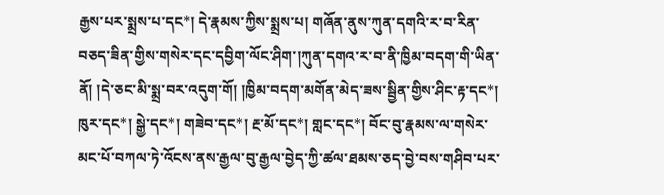རྒྱས་པར་སྨྲས་པ་དང*། དེ་རྣམས་ཀྱིས་སྨྲས་པ། གཞོན་ནུས་ཀུན་དགའི་ར་བ་རིན་བཅད་ཟིན་གྱིས་གསེར་དང་དབྱིག་ལོང་ཤིག་།ཀུན་དགའ་ར་བ་ནི་ཁྱིམ་བདག་གི་ཡིན་ནོ། །དེ་ཅང་མི་སྨྲ་བར་འདུག་གོ། །ཁྱིམ་བདག་མགོན་མེད་ཟས་སྦྱིན་གྱིས་ཤིང་རྟ་དང*། ཁུར་དང*། སྒྱེ་དང*། གཟེབ་དང*། རྔ་མོ་དང*། གླང་དང*། བོང་བུ་རྣམས་ལ་གསེར་མང་པོ་བཀལ་ཏེ་འོངས་ནས་རྒྱལ་བུ་རྒྱལ་བྱེད་ཀྱི་ཚལ་ཐམས་ཅད་བྱེ་བས་གཤིབ་པར་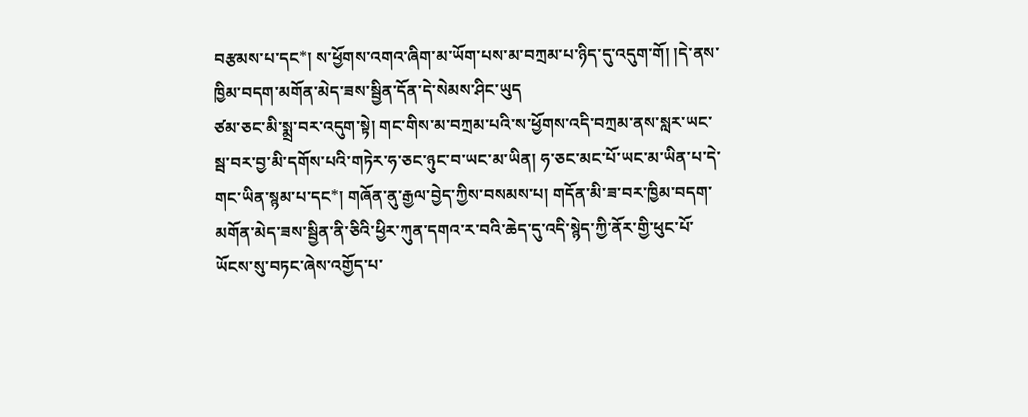བརྩམས་པ་དང*། ས་ཕྱོགས་འགའ་ཞིག་མ་ཡོག་པས་མ་བཀྲམ་པ་ཉིད་དུ་འདུག་གོ། །དེ་ནས་ཁྱིམ་བདག་མགོན་མེད་ཟས་སྦྱིན་དོན་དེ་སེམས་ཤིང་ཡུད
ཙམ་ཅང་མི་སྨྲ་བར་འདུག་སྟེ། གང་གིས་མ་བཀྲམ་པའི་ས་ཕྱོགས་འདི་བཀྲམ་ནས་སླར་ཡང་སྦ་བར་བྱ་མི་དགོས་པའི་གཏེར་ཧ་ཅང་ཉུང་བ་ཡང་མ་ཡིན། ཧ་ཅང་མང་པོ་ཡང་མ་ཡིན་པ་དེ་གང་ཡིན་སྙམ་པ་དང*། གཞོན་ནུ་རྒྱལ་བྱེད་ཀྱིས་བསམས་པ། གདོན་མི་ཟ་བར་ཁྱིམ་བདག་མགོན་མེད་ཟས་སྦྱིན་ནི་ཅིའི་ཕྱིར་ཀུན་དགའ་ར་བའི་ཆེད་དུ་འདི་སྙེད་ཀྱི་ནོར་གྱི་ཕུང་པོ་ཡོངས་སུ་བཏང་ཞེས་འགྱོད་པ་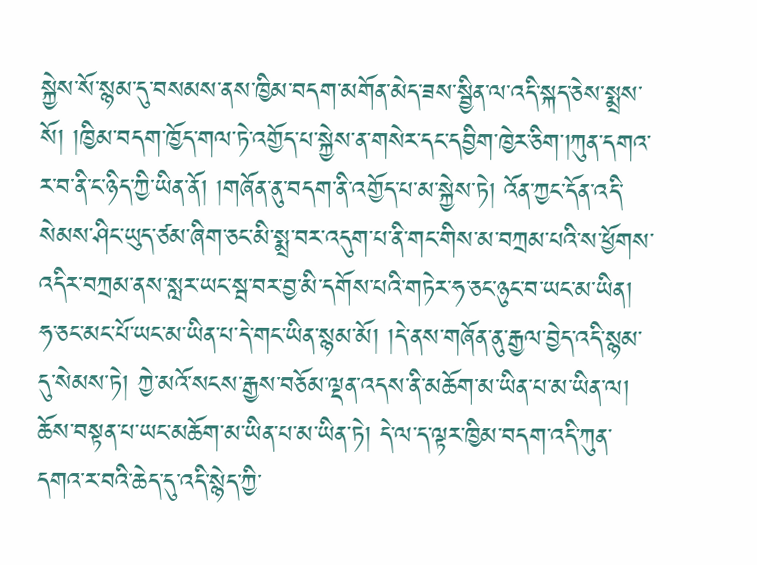སྐྱེས་སོ་སྙམ་དུ་བསམས་ནས་ཁྱིམ་བདག་མགོན་མེད་ཟས་སྦྱིན་ལ་འདི་སྐད་ཅེས་སྨྲས་སོ། །ཁྱིམ་བདག་ཁྱོད་གལ་ཏེ་འགྱོད་པ་སྐྱེས་ན་གསེར་དང་དབྱིག་ཁྱེར་ཅིག་།ཀུན་དགའ་ར་བ་ནི་ང་ཉིད་ཀྱི་ཡིན་ནོ། །གཞོན་ནུ་བདག་ནི་འགྱོད་པ་མ་སྐྱེས་ཏེ། འོན་ཀྱང་དོན་འདི་སེམས་ཤིང་ཡུད་ཙམ་ཞིག་ཅང་མི་སྨྲ་བར་འདུག་པ་ནི་གང་གིས་མ་བཀྲམ་པའི་ས་ཕྱོགས་འདིར་བཀྲམ་ནས་སླར་ཡང་སྦ་བར་བྱ་མི་དགོས་པའི་གཏེར་ཧ་ཅང་ཉུང་བ་ཡང་མ་ཡིན། ཧ་ཅང་མང་པོ་ཡང་མ་ཡིན་པ་དེ་གང་ཡིན་སྙམ་མོ། །དེ་ནས་གཞོན་ནུ་རྒྱལ་བྱེད་འདི་སྙམ་དུ་སེམས་ཏེ། ཀྱེ་མའོ་སངས་རྒྱས་བཅོམ་ལྡན་འདས་ནི་མཆོག་མ་ཡིན་པ་མ་ཡིན་ལ། ཆོས་བསྟན་པ་ཡང་མཆོག་མ་ཡིན་པ་མ་ཡིན་ཏེ། དེ་ལ་ད་ལྟར་ཁྱིམ་བདག་འདི་ཀུན་དགའ་ར་བའི་ཆེད་དུ་འདི་སྙེད་ཀྱི་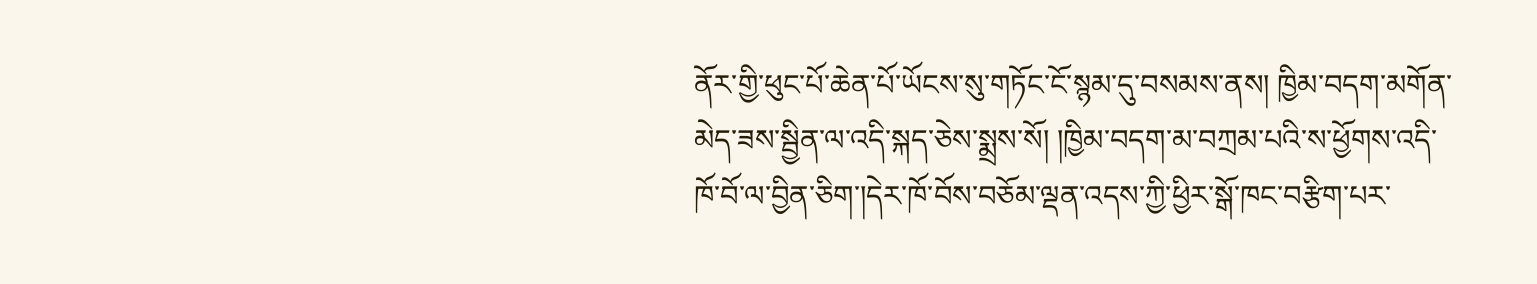ནོར་གྱི་ཕུང་པོ་ཆེན་པོ་ཡོངས་སུ་གཏོང་ངོ་སྙམ་དུ་བསམས་ནས། ཁྱིམ་བདག་མགོན་མེད་ཟས་སྦྱིན་ལ་འདི་སྐད་ཅེས་སྨྲས་སོ། །ཁྱིམ་བདག་མ་བཀྲམ་པའི་ས་ཕྱོགས་འདི་ཁོ་བོ་ལ་བྱིན་ཅིག་།དེར་ཁོ་བོས་བཅོམ་ལྡན་འདས་ཀྱི་ཕྱིར་སྒོ་ཁང་བརྩིག་པར་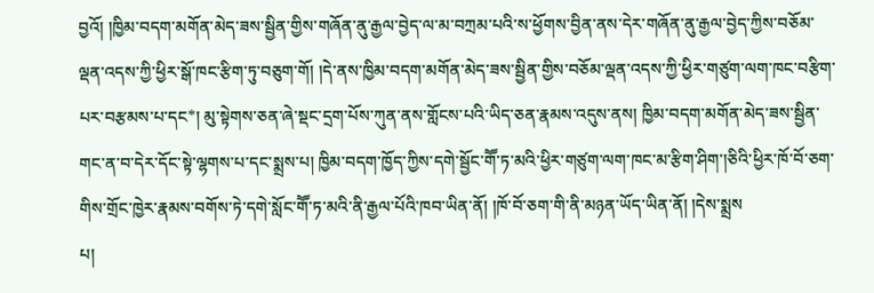བྱའོ། །ཁྱིམ་བདག་མགོན་མེད་ཟས་སྦྱིན་གྱིས་གཞོན་ནུ་རྒྱལ་བྱེད་ལ་མ་བཀྲམ་པའི་ས་ཕྱོགས་བྱིན་ནས་དེར་གཞོན་ནུ་རྒྱལ་བྱེད་ཀྱིས་བཅོམ་ལྡན་འདས་ཀྱི་ཕྱིར་སྒོ་ཁང་རྩིག་ཏུ་བཅུག་གོ། །དེ་ནས་ཁྱིམ་བདག་མགོན་མེད་ཟས་སྦྱིན་གྱིས་བཅོམ་ལྡན་འདས་ཀྱི་ཕྱིར་གཙུག་ལག་ཁང་བརྩིག་པར་བརྩམས་པ་དང*། མུ་སྟེགས་ཅན་ཞེ་སྡང་དྲག་པོས་ཀུན་ནས་གློངས་པའི་ཡིད་ཅན་རྣམས་འདུས་ནས། ཁྱིམ་བདག་མགོན་མེད་ཟས་སྦྱིན་གང་ན་བ་དེར་དོང་སྟེ་ལྷགས་པ་དང་སྨྲས་པ། ཁྱིམ་བདག་ཁྱོད་ཀྱིས་དགེ་སྦྱོང་གཽ་ཏ་མའི་ཕྱིར་གཙུག་ལག་ཁང་མ་རྩིག་ཤིག་།ཅིའི་ཕྱིར་ཁོ་བོ་ཅག་གིས་གྲོང་ཁྱེར་རྣམས་བགོས་ཏེ་དགེ་སློང་གཽ་ཏ་མའི་ནི་རྒྱལ་པོའི་ཁབ་ཡིན་ནོ། །ཁོ་བོ་ཅག་གི་ནི་མཉན་ཡོད་ཡིན་ནོ། །དེས་སྨྲས
པ།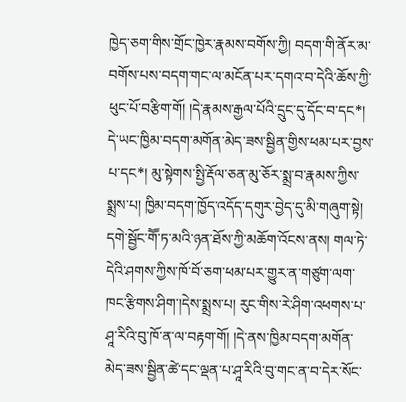ཁྱེད་ཅག་གིས་གྲོང་ཁྱེར་རྣམས་བགོས་ཀྱི། བདག་གི་ནོར་མ་བགོས་པས་བདག་གང་ལ་མངོན་པར་དགའ་བ་དེའི་ཆོས་ཀྱི་ཕུང་པོ་བརྩིག་གོ། །དེ་རྣམས་རྒྱལ་པོའི་དྲུང་དུ་དོང་བ་དང*། དེ་ཡང་ཁྱིམ་བདག་མགོན་མེད་ཟས་སྦྱིན་གྱིས་ཕམ་པར་བྱས་པ་དང*། མུ་སྟེགས་སྤྱི་རྡོལ་ཅན་མུ་ཅོར་སྨྲ་བ་རྣམས་ཀྱིས་སྨྲས་པ། ཁྱིམ་བདག་ཁྱོད་འདོད་དགུར་བྱེད་དུ་མི་གཞུག་སྟེ། དགེ་སྦྱོང་གཽ་ཏ་མའི་ཉན་ཐོས་ཀྱི་མཆོག་འོངས་ནས། གལ་ཏེ་དེའི་ཤགས་ཀྱིས་ཁོ་བོ་ཅག་ཕམ་པར་གྱུར་ན་གཙུག་ལག་ཁང་རྩིགས་ཤིག་།དེས་སྨྲས་པ། རུང་གིས་རེ་ཤིག་འཕགས་པ་ཤཱ་རིའི་བུ་ཁོ་ན་ལ་བརྟག་གོ། །དེ་ནས་ཁྱིམ་བདག་མགོན་མེད་ཟས་སྦྱིན་ཚེ་དང་ལྡན་པ་ཤཱ་རིའི་བུ་གང་ན་བ་དེར་སོང་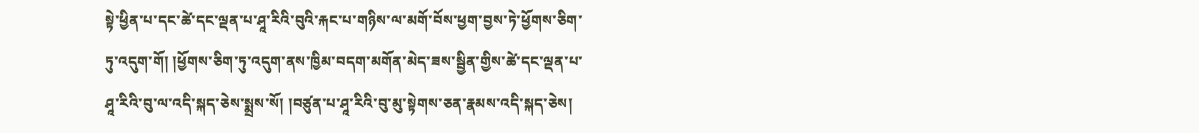སྟེ་ཕྱིན་པ་དང་ཚེ་དང་ལྡན་པ་ཤཱ་རིའི་བུའི་རྐང་པ་གཉིས་ལ་མགོ་བོས་ཕྱག་བྱས་ཏེ་ཕྱོགས་ཅིག་ཏུ་འདུག་གོ། །ཕྱོགས་ཅིག་ཏུ་འདུག་ནས་ཁྱིམ་བདག་མགོན་མེད་ཟས་སྦྱིན་གྱིས་ཚེ་དང་ལྡན་པ་ཤཱ་རིའི་བུ་ལ་འདི་སྐད་ཅེས་སྨྲས་སོ། །བཙུན་པ་ཤཱ་རིའི་བུ་མུ་སྟེགས་ཅན་རྣམས་འདི་སྐད་ཅེས།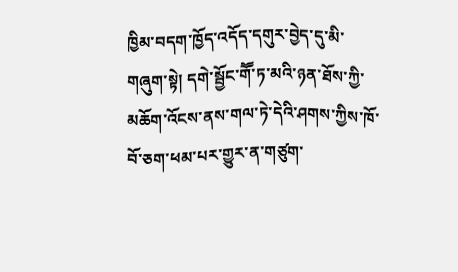ཁྱིམ་བདག་ཁྱོད་འདོད་དགུར་བྱེད་དུ་མི་གཞུག་སྟེ། དགེ་སྦྱོང་གཽ་ཏ་མའི་ཉན་ཐོས་ཀྱི་མཆོག་འོངས་ནས་གལ་ཏེ་དེའི་ཤགས་ཀྱིས་ཁོ་བོ་ཅག་ཕམ་པར་གྱུར་ན་གཙུག་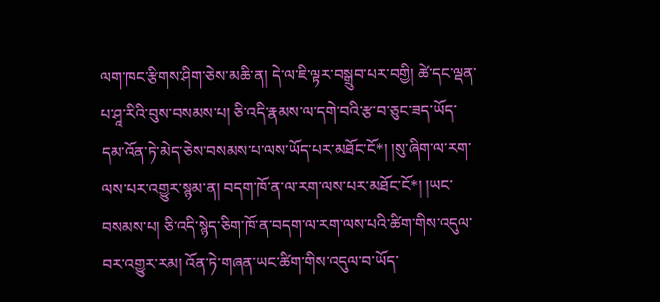ལག་ཁང་རྩིགས་ཤིག་ཅེས་མཆི་ན། དེ་ལ་ཇི་ལྟར་བསྒྲུབ་པར་བགྱི། ཚེ་དང་ལྡན་པ་ཤཱ་རིའི་བུས་བསམས་པ། ཅི་འདི་རྣམས་ལ་དགེ་བའི་རྩ་བ་ཅུང་ཟད་ཡོད་དམ་འོན་ཏེ་མེད་ཅེས་བསམས་པ་ལས་ཡོད་པར་མཐོང་ངོ*། །སུ་ཞིག་ལ་རག་ལས་པར་འགྱུར་སྙམ་ན། བདག་ཁོ་ན་ལ་རག་ལས་པར་མཐོང་ངོ*། །ཡང་བསམས་པ། ཅི་འདི་སྙེད་ཅིག་ཁོ་ན་བདག་ལ་རག་ལས་པའི་ཚིག་གིས་འདུལ་བར་འགྱུར་རམ། འོན་ཏེ་གཞན་ཡང་ཚིག་གིས་འདུལ་བ་ཡོད་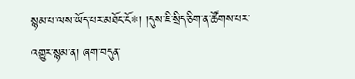སྙམ་པ་ལས་ཡོད་པར་མཐོང་ངོ*། །དུས་ཇི་སྲིད་ཅིག་ན་ཚོགས་པར་འགྱུར་སྙམ་ན། ཞག་བདུན་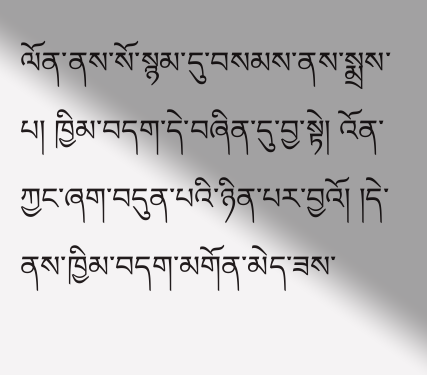ལོན་ནས་སོ་སྙམ་དུ་བསམས་ནས་སྨྲས་པ། ཁྱིམ་བདག་དེ་བཞིན་དུ་བྱ་སྟེ། འོན་ཀྱང་ཞག་བདུན་པའི་ཉིན་པར་བྱའོ། །དེ་ནས་ཁྱིམ་བདག་མགོན་མེད་ཟས་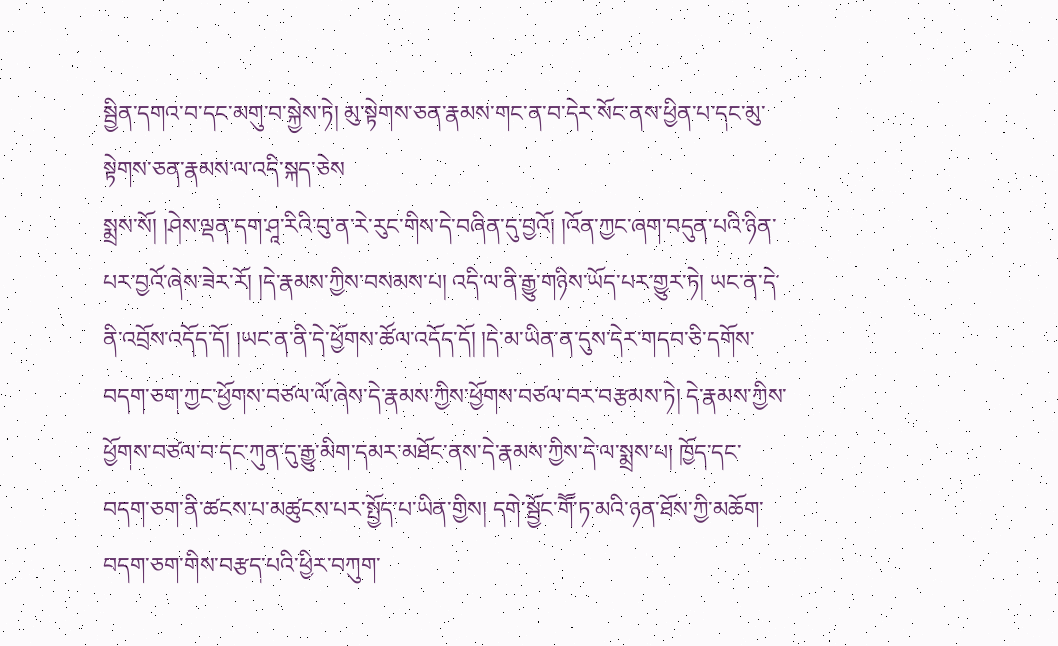སྦྱིན་དགའ་བ་དང་མགུ་བ་སྐྱེས་ཏེ། མུ་སྟེགས་ཅན་རྣམས་གང་ན་བ་དེར་སོང་ནས་ཕྱིན་པ་དང་མུ་སྟེགས་ཅན་རྣམས་ལ་འདི་སྐད་ཅེས
སྨྲས་སོ། །ཤེས་ལྡན་དག་ཤཱ་རིའི་བུ་ན་རེ་རུང་གིས་དེ་བཞིན་དུ་བྱའོ། །འོན་ཀྱང་ཞག་བདུན་པའི་ཉིན་པར་བྱའོ་ཞེས་ཟེར་རོ། །དེ་རྣམས་ཀྱིས་བསམས་པ། འདི་ལ་ནི་རྒྱུ་གཉིས་ཡོད་པར་གྱུར་ཏེ། ཡང་ན་དེ་ནི་འབྲོས་འདོད་དོ། །ཡང་ན་ནི་དེ་ཕྱོགས་ཚོལ་འདོད་དོ། །དེ་མ་ཡིན་ན་དུས་དེར་གདབ་ཅི་དགོས་བདག་ཅག་ཀྱང་ཕྱོགས་བཙལ་ལོ་ཞེས་དེ་རྣམས་ཀྱིས་ཕྱོགས་བཙལ་བར་བརྩམས་ཏེ། དེ་རྣམས་ཀྱིས་ཕྱོགས་བཙལ་བ་དང་ཀུན་དུ་རྒྱུ་མིག་དམར་མཐོང་ནས་དེ་རྣམས་ཀྱིས་དེ་ལ་སྨྲས་པ། ཁྱོད་དང་བདག་ཅག་ནི་ཚངས་པ་མཚུངས་པར་སྤྱོད་པ་ཡིན་གྱིས། དགེ་སྦྱོང་གཽ་ཏ་མའི་ཉན་ཐོས་ཀྱི་མཆོག་བདག་ཅག་གིས་བརྩད་པའི་ཕྱིར་བཀུག་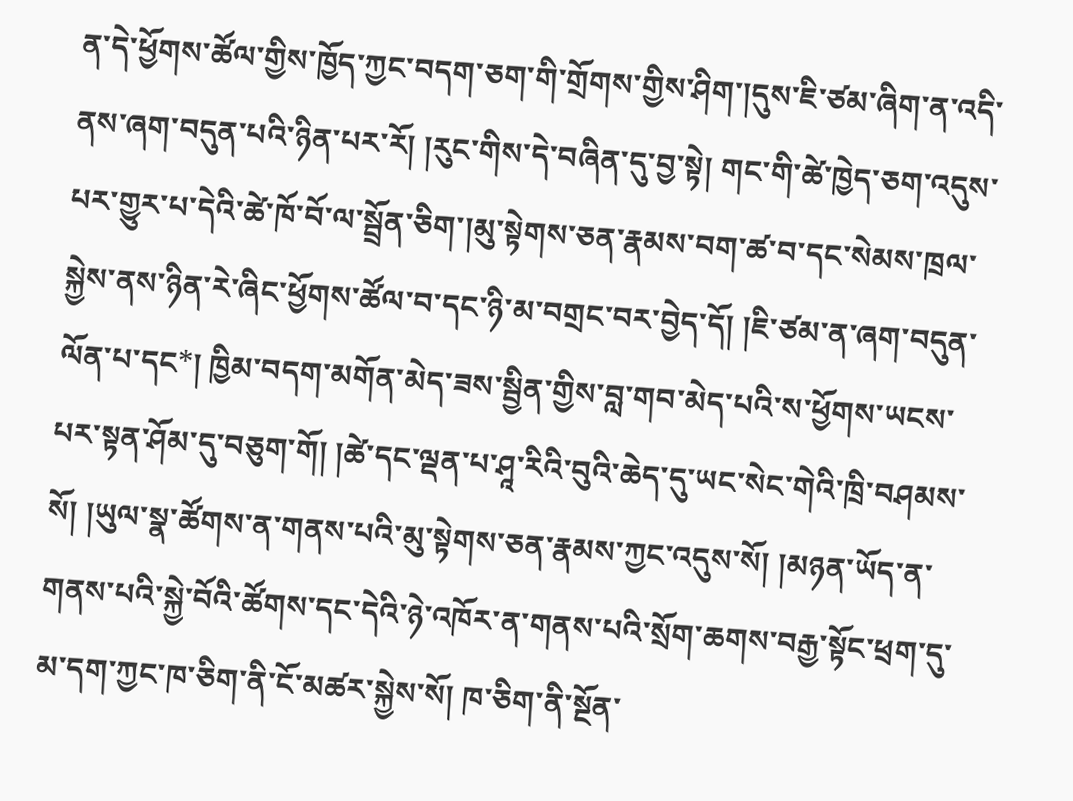ན་དེ་ཕྱོགས་ཚོལ་གྱིས་ཁྱོད་ཀྱང་བདག་ཅག་གི་གྲོགས་གྱིས་ཤིག་།དུས་ཇི་ཙམ་ཞིག་ན་འདི་ནས་ཞག་བདུན་པའི་ཉིན་པར་རོ། །རུང་གིས་དེ་བཞིན་དུ་བྱ་སྟེ། གང་གི་ཚེ་ཁྱེད་ཅག་འདུས་པར་གྱུར་པ་དེའི་ཚེ་ཁོ་བོ་ལ་སྦྲོན་ཅིག་།མུ་སྟེགས་ཅན་རྣམས་བག་ཚ་བ་དང་སེམས་ཁྲལ་སྐྱེས་ནས་ཉིན་རེ་ཞིང་ཕྱོགས་ཚོལ་བ་དང་ཉི་མ་བགྲང་བར་བྱེད་དོ། །ཇི་ཙམ་ན་ཞག་བདུན་ལོན་པ་དང*། ཁྱིམ་བདག་མགོན་མེད་ཟས་སྦྱིན་གྱིས་བླ་གབ་མེད་པའི་ས་ཕྱོགས་ཡངས་པར་སྟན་ཤོམ་དུ་བཅུག་གོ། །ཚེ་དང་ལྡན་པ་ཤཱ་རིའི་བུའི་ཆེད་དུ་ཡང་སེང་གེའི་ཁྲི་བཤམས་སོ། །ཡུལ་སྣ་ཚོགས་ན་གནས་པའི་མུ་སྟེགས་ཅན་རྣམས་ཀྱང་འདུས་སོ། །མཉན་ཡོད་ན་གནས་པའི་སྐྱེ་བོའི་ཚོགས་དང་དེའི་ཉེ་འཁོར་ན་གནས་པའི་སྲོག་ཆགས་བརྒྱ་སྟོང་ཕྲག་དུ་མ་དག་ཀྱང་ཁ་ཅིག་ནི་ངོ་མཚར་སྐྱེས་སོ། ཁ་ཅིག་ནི་སྔོན་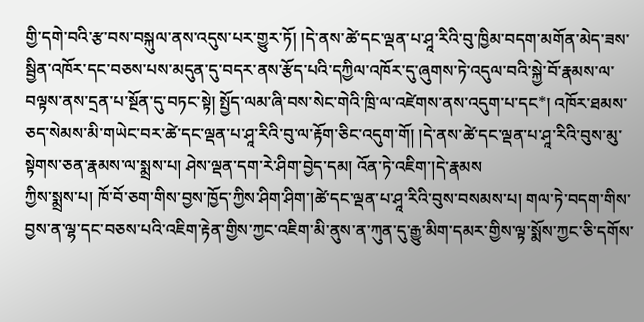གྱི་དགེ་བའི་རྩ་བས་བསྐུལ་ནས་འདུས་པར་གྱུར་ཏོ། །དེ་ནས་ཚེ་དང་ལྡན་པ་ཤཱ་རིའི་བུ་ཁྱིམ་བདག་མགོན་མེད་ཟས་སྦྱིན་འཁོར་དང་བཅས་པས་མདུན་དུ་བདར་ནས་རྩོད་པའི་དཀྱིལ་འཁོར་དུ་ཞུགས་ཏེ་འདུལ་བའི་སྐྱེ་བོ་རྣམས་ལ་བལྟས་ནས་དྲན་པ་སྔོན་དུ་བཏང་སྟེ། སྤྱོད་ལམ་ཞི་བས་སེང་གེའི་ཁྲི་ལ་འཛེགས་ནས་འདུག་པ་དང*། འཁོར་ཐམས་ཅད་སེམས་མི་གཡེང་བར་ཚེ་དང་ལྡན་པ་ཤཱ་རིའི་བུ་ལ་རྟོག་ཅིང་འདུག་གོ། །དེ་ནས་ཚེ་དང་ལྡན་པ་ཤཱ་རིའི་བུས་མུ་སྟེགས་ཅན་རྣམས་ལ་སྨྲས་པ། ཤེས་ལྡན་དག་རེ་ཤིག་བྱེད་དམ། འོན་ཏེ་འཇིག་།དེ་རྣམས
ཀྱིས་སྨྲས་པ། ཁོ་བོ་ཅག་གིས་བྱས་ཁྱོད་ཀྱིས་ཤིག་ཤིག་།ཚེ་དང་ལྡན་པ་ཤཱ་རིའི་བུས་བསམས་པ། གལ་ཏེ་བདག་གིས་བྱས་ན་ལྷ་དང་བཅས་པའི་འཇིག་རྟེན་གྱིས་ཀྱང་འཇིག་མི་ནུས་ན་ཀུན་དུ་རྒྱུ་མིག་དམར་གྱིས་ལྟ་སྨོས་ཀྱང་ཅི་དགོས་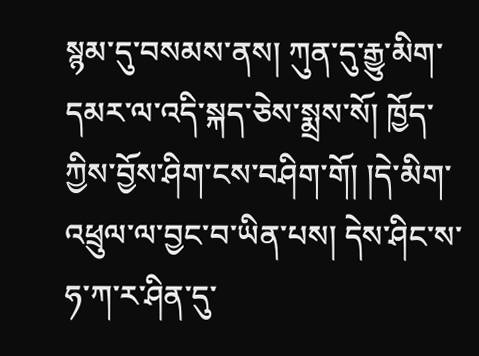སྙམ་དུ་བསམས་ནས། ཀུན་དུ་རྒྱུ་མིག་དམར་ལ་འདི་སྐད་ཅེས་སྨྲས་སོ། ཁྱོད་ཀྱིས་བྱོས་ཤིག་ངས་བཤིག་གོ། །དེ་མིག་འཕྲུལ་ལ་བྱང་བ་ཡིན་པས། དེས་ཤིང་ས་ཧ་ཀ་ར་ཤིན་དུ་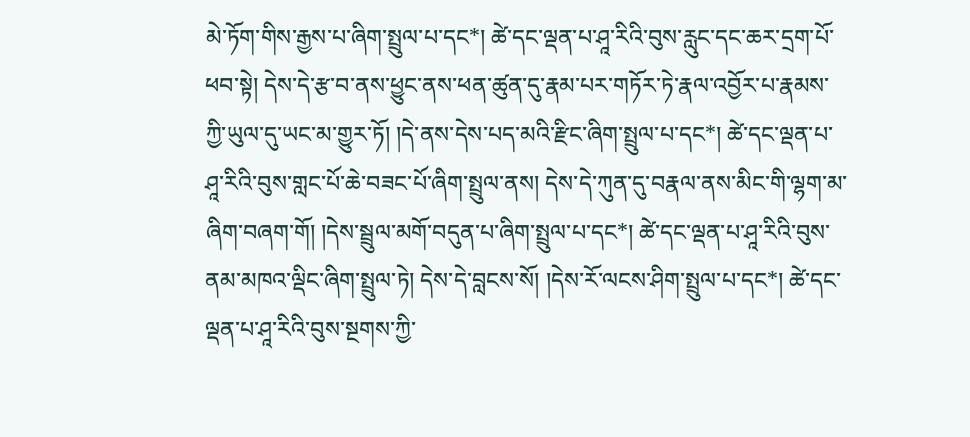མེ་ཏོག་གིས་རྒྱས་པ་ཞིག་སྤྲུལ་པ་དང*། ཚེ་དང་ལྡན་པ་ཤཱ་རིའི་བུས་རླུང་དང་ཆར་དྲག་པོ་ཕབ་སྟེ། དེས་དེ་རྩ་བ་ནས་ཕྱུང་ནས་ཕན་ཚུན་དུ་རྣམ་པར་གཏོར་ཏེ་རྣལ་འབྱོར་པ་རྣམས་ཀྱི་ཡུལ་དུ་ཡང་མ་གྱུར་ཏོ། །དེ་ནས་དེས་པད་མའི་རྫིང་ཞིག་སྤྲུལ་པ་དང*། ཚེ་དང་ལྡན་པ་ཤཱ་རིའི་བུས་གླང་པོ་ཆེ་བཟང་པོ་ཞིག་སྤྲུལ་ནས། དེས་དེ་ཀུན་དུ་བརྣལ་ནས་མིང་གི་ལྷག་མ་ཞིག་བཞག་གོ། །དེས་སྦྲུལ་མགོ་བདུན་པ་ཞིག་སྤྲུལ་པ་དང*། ཚེ་དང་ལྡན་པ་ཤཱ་རིའི་བུས་ནམ་མཁའ་ལྡིང་ཞིག་སྤྲུལ་ཏེ། དེས་དེ་བླངས་སོ། །དེས་རོ་ལངས་ཤིག་སྤྲུལ་པ་དང*། ཚེ་དང་ལྡན་པ་ཤཱ་རིའི་བུས་སྔགས་ཀྱི་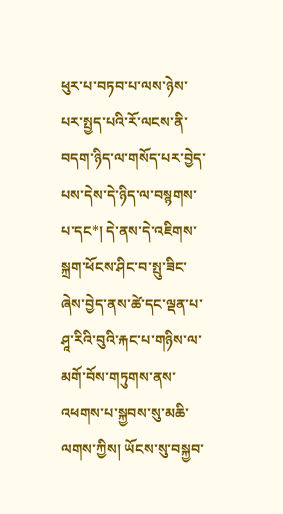ཕུར་པ་བཏབ་པ་ལས་ཉེས་པར་སྤྱད་པའི་རོ་ལངས་ནི་བདག་ཉིད་ལ་གསོད་པར་བྱེད་པས་དེས་དེ་ཉིད་ལ་བསྙགས་པ་དང*། དེ་ནས་དེ་འཇིགས་སྐྲག་ཕོངས་ཤིང་བ་སྤུ་ཟིང་ཞེས་བྱེད་ནས་ཚེ་དང་ལྡན་པ་ཤཱ་རིའི་བུའི་རྐང་པ་གཉིས་ལ་མགོ་བོས་གཏུགས་ནས་འཕགས་པ་སྐྱབས་སུ་མཆི་ལགས་ཀྱིས། ཡོངས་སུ་བསྐྱབ་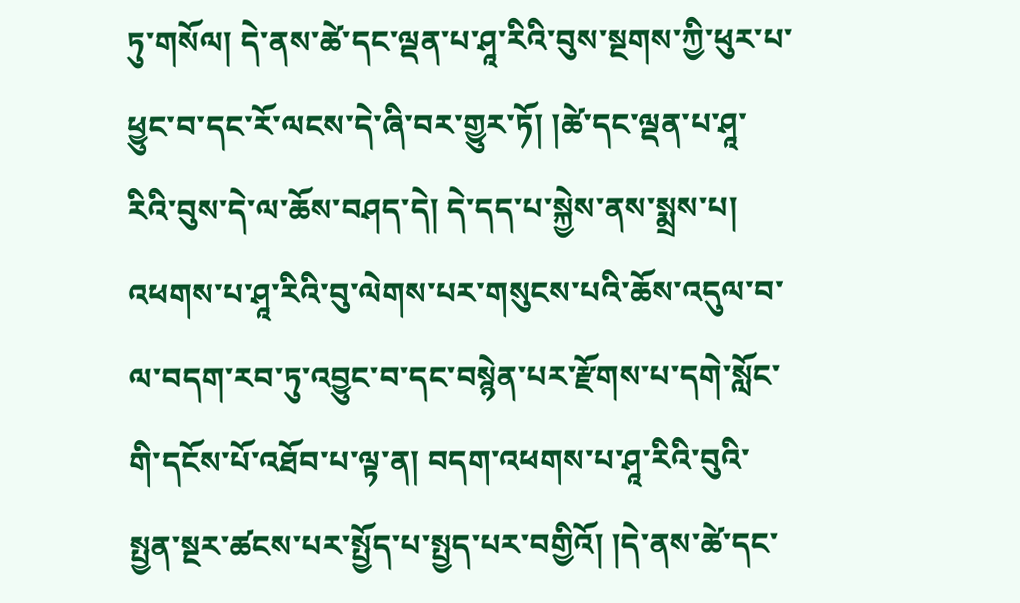ཏུ་གསོལ། དེ་ནས་ཚེ་དང་ལྡན་པ་ཤཱ་རིའི་བུས་སྔགས་ཀྱི་ཕུར་པ་ཕྱུང་བ་དང་རོ་ལངས་དེ་ཞི་བར་གྱུར་ཏོ། །ཚེ་དང་ལྡན་པ་ཤཱ་རིའི་བུས་དེ་ལ་ཆོས་བཤད་དེ། དེ་དད་པ་སྐྱེས་ནས་སྨྲས་པ། འཕགས་པ་ཤཱ་རིའི་བུ་ལེགས་པར་གསུངས་པའི་ཆོས་འདུལ་བ་ལ་བདག་རབ་ཏུ་འབྱུང་བ་དང་བསྙེན་པར་རྫོགས་པ་དགེ་སློང་གི་དངོས་པོ་འཐོབ་པ་ལྟ་ན། བདག་འཕགས་པ་ཤཱ་རིའི་བུའི་སྤྱན་སྔར་ཚངས་པར་སྤྱོད་པ་སྤྱད་པར་བགྱིའོ། །དེ་ནས་ཚེ་དང་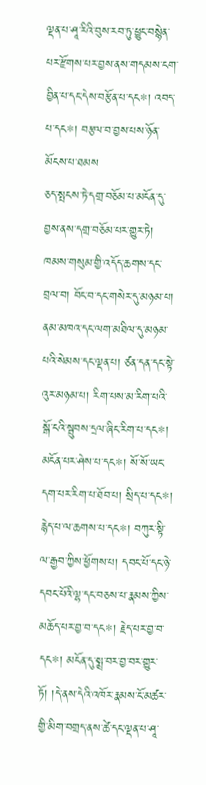ལྡན་པ་ཤཱ་རིའི་བུས་རབ་ཏུ་ཕྱུང་བསྙེན་པར་རྫོགས་པར་བྱས་ནས་གདམས་ངག་བྱིན་པ་དང་དེས་བརྩོན་པ་དང*། འབད་པ་དང*། བརྩལ་བ་བྱས་པས་ཉོན་མོངས་པ་ཐམས
ཅད་སྤངས་ཏེ་དགྲ་བཅོམ་པ་མངོན་དུ་བྱས་ནས་དགྲ་བཅོམ་པར་གྱུར་ཏེ། ཁམས་གསུམ་གྱི་འདོད་ཆགས་དང་བྲལ་བ། བོང་བ་དང་གསེར་དུ་མཉམ་པ། ནམ་མཁའ་དང་ལག་མཐིལ་དུ་མཉམ་པའི་སེམས་དང་ལྡན་པ། ཙན་དན་དང་སྟེ་འུར་མཉམ་པ། རིག་པས་མ་རིག་པའི་སྒོ་ངའི་སྦུབས་དྲལ་ཞིང་རིག་པ་དང*། མངོན་པར་ཤེས་པ་དང*། སོ་སོ་ཡང་དག་པར་རིག་པ་ཐོབ་པ། སྲིད་པ་དང*། རྙེད་པ་ལ་ཆགས་པ་དང*། བཀུར་སྟི་ལ་རྒྱབ་ཀྱིས་ཕྱོགས་པ། དབང་པོ་དང་ཉེ་དབང་པོའི་ལྷ་དང་བཅས་པ་རྣམས་ཀྱིས་མཆོད་པར་བྱ་བ་དང*། རྗེད་པར་བྱ་བ་དང*། མངོན་དུ་སྨྲ་བར་བྱ་བར་གྱུར་ཏོ། །དེ་ནས་དེའི་འཁོར་རྣམས་ངོ་མཚར་གྱི་མིག་བགྲད་ནས་ཚེ་དང་ལྡན་པ་ཤཱ་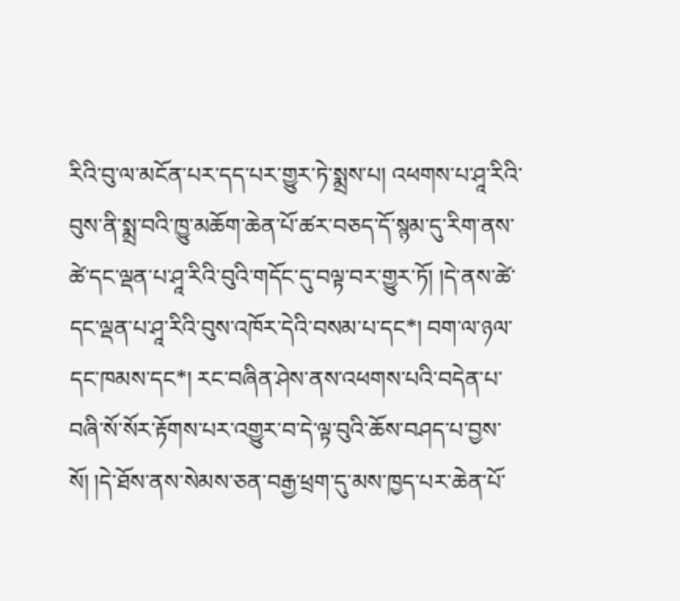རིའི་བུ་ལ་མངོན་པར་དད་པར་གྱུར་ཏེ་སྨྲས་པ། འཕགས་པ་ཤཱ་རིའི་བུས་ནི་སྨྲ་བའི་ཁྱུ་མཆོག་ཆེན་པོ་ཚར་བཅད་དོ་སྙམ་དུ་རིག་ནས་ཚེ་དང་ལྡན་པ་ཤཱ་རིའི་བུའི་གདོང་དུ་བལྟ་བར་གྱུར་ཏོ། །དེ་ནས་ཚེ་དང་ལྡན་པ་ཤཱ་རིའི་བུས་འཁོར་དེའི་བསམ་པ་དང*། བག་ལ་ཉལ་དང་ཁམས་དང*། རང་བཞིན་ཤེས་ནས་འཕགས་པའི་བདེན་པ་བཞི་སོ་སོར་རྟོགས་པར་འགྱུར་བ་དེ་ལྟ་བུའི་ཆོས་བཤད་པ་བྱས་སོ། །དེ་ཐོས་ནས་སེམས་ཅན་བརྒྱ་ཕྲག་དུ་མས་ཁྱད་པར་ཆེན་པོ་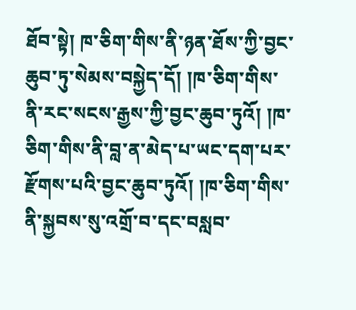ཐོབ་སྟེ། ཁ་ཅིག་གིས་ནི་ཉན་ཐོས་ཀྱི་བྱང་ཆུབ་ཏུ་སེམས་བསྐྱེད་དོ། །ཁ་ཅིག་གིས་ནི་རང་སངས་རྒྱས་ཀྱི་བྱང་ཆུབ་ཏུའོ། །ཁ་ཅིག་གིས་ནི་བླ་ན་མེད་པ་ཡང་དག་པར་རྫོགས་པའི་བྱང་ཆུབ་ཏུའོ། །ཁ་ཅིག་གིས་ནི་སྐྱབས་སུ་འགྲོ་བ་དང་བསླབ་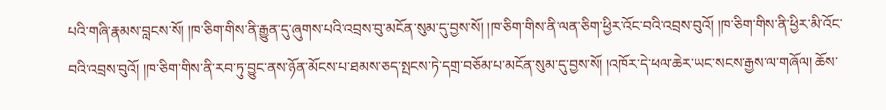པའི་གཞི་རྣམས་བླངས་སོ། །ཁ་ཅིག་གིས་ནི་རྒྱུན་དུ་ཞུགས་པའི་འབྲས་བུ་མངོན་སུམ་དུ་བྱས་སོ། །ཁ་ཅིག་གིས་ནི་ལན་ཅིག་ཕྱིར་འོང་བའི་འབྲས་བུའོ། །ཁ་ཅིག་གིས་ནི་ཕྱིར་མི་འོང་བའི་འབྲས་བུའོ། །ཁ་ཅིག་གིས་ནི་རབ་ཏུ་བྱུང་ནས་ཉོན་མོངས་པ་ཐམས་ཅད་སྤངས་ཏེ་དགྲ་བཅོམ་པ་མངོན་སུམ་དུ་བྱས་སོ། །འཁོར་དེ་ཕལ་ཆེར་ཡང་སངས་རྒྱས་ལ་གཞོལ། ཆོས་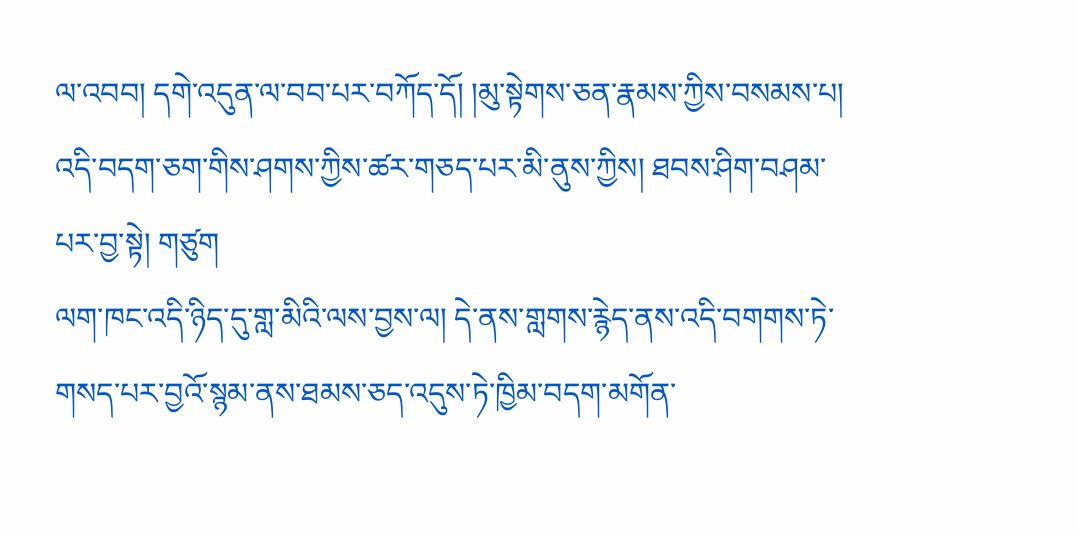ལ་འབབ། དགེ་འདུན་ལ་བབ་པར་བཀོད་དོ། །མུ་སྟེགས་ཅན་རྣམས་ཀྱིས་བསམས་པ། འདི་བདག་ཅག་གིས་ཤགས་ཀྱིས་ཚར་གཅད་པར་མི་ནུས་ཀྱིས། ཐབས་ཤིག་བཤམ་པར་བྱ་སྟེ། གཙུག
ལག་ཁང་འདི་ཉིད་དུ་གླ་མིའི་ལས་བྱས་ལ། དེ་ནས་གླགས་རྙེད་ནས་འདི་བགགས་ཏེ་གསད་པར་བྱའོ་སྙམ་ནས་ཐམས་ཅད་འདུས་ཏེ་ཁྱིམ་བདག་མགོན་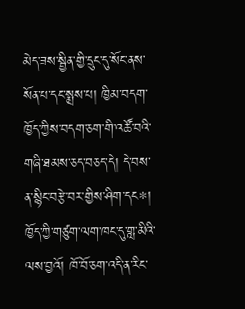མེད་ཟས་སྦྱིན་གྱི་དྲུང་དུ་སོང་ནས་སོན་པ་དང་སྨྲས་པ། ཁྱིམ་བདག་ཁྱོད་ཀྱིས་བདག་ཅག་གི་འཚོ་བའི་གཞི་ཐམས་ཅད་བཅད་དེ། དེ་བས་ན་སྙིང་བརྩེ་བར་གྱིས་ཤིག་དང*། ཁྱོད་ཀྱི་གཙུག་ལག་ཁང་དུ་གླ་མིའི་ལས་བྱའོ། ཁོ་བོ་ཅག་འདི་ན་རིང་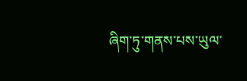ཞིག་ཏུ་གནས་པས་ཡུལ་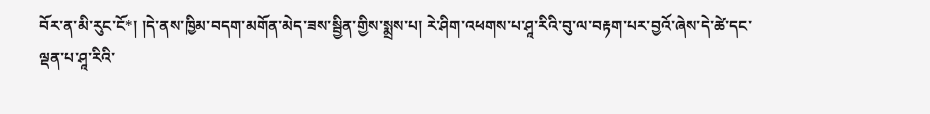བོར་ན་མི་རུང་ངོ*། །དེ་ནས་ཁྱིམ་བདག་མགོན་མེད་ཟས་སྦྱིན་གྱིས་སྨྲས་པ། རེ་ཤིག་འཕགས་པ་ཤཱ་རིའི་བུ་ལ་བརྟག་པར་བྱའོ་ཞེས་དེ་ཚེ་དང་ལྡན་པ་ཤཱ་རིའི་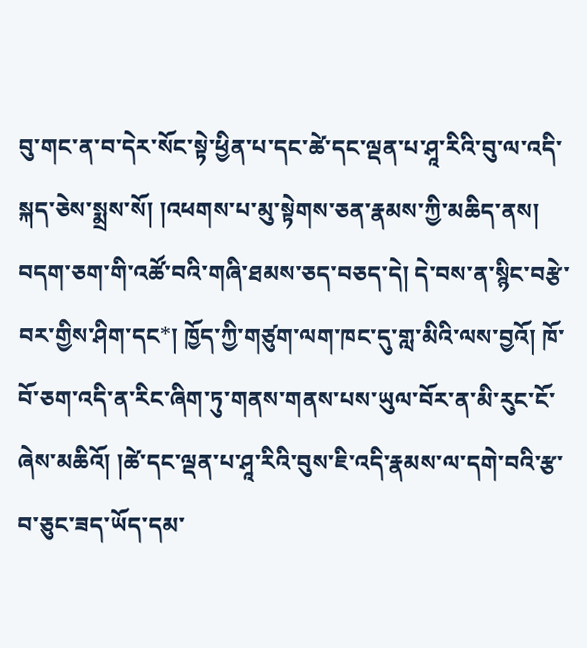བུ་གང་ན་བ་དེར་སོང་སྟེ་ཕྱིན་པ་དང་ཚེ་དང་ལྡན་པ་ཤཱ་རིའི་བུ་ལ་འདི་སྐད་ཅེས་སྨྲས་སོ། །འཕགས་པ་མུ་སྟེགས་ཅན་རྣམས་ཀྱི་མཆིད་ནས། བདག་ཅག་གི་འཚོ་བའི་གཞི་ཐམས་ཅད་བཅད་དེ། དེ་བས་ན་སྙིང་བརྩེ་བར་གྱིས་ཤིག་དང*། ཁྱོད་ཀྱི་གཙུག་ལག་ཁང་དུ་གླ་མིའི་ལས་བྱའོ། ཁོ་བོ་ཅག་འདི་ན་རིང་ཞིག་ཏུ་གནས་གནས་པས་ཡུལ་བོར་ན་མི་རུང་ངོ་ཞེས་མཆིའོ། །ཚེ་དང་ལྡན་པ་ཤཱ་རིའི་བུས་ཇི་འདི་རྣམས་ལ་དགེ་བའི་རྩ་བ་ཅུང་ཟད་ཡོད་དམ་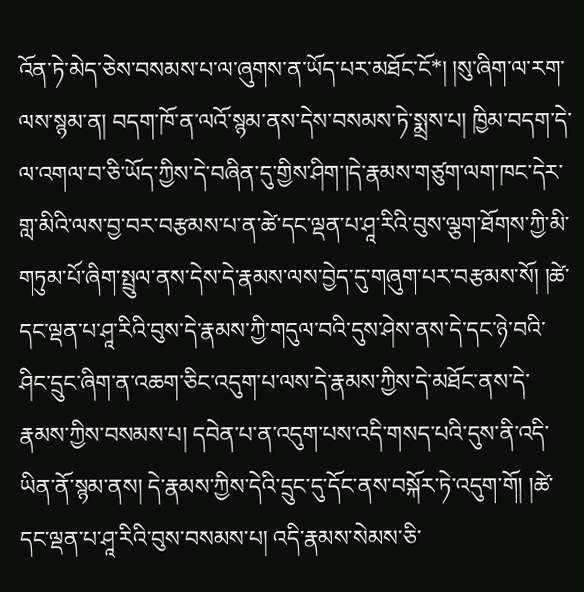འོན་ཏེ་མེད་ཅེས་བསམས་པ་ལ་ཞུགས་ན་ཡོད་པར་མཐོང་ངོ*། །སུ་ཞིག་ལ་རག་ལས་སྙམ་ན། བདག་ཁོ་ན་ལའོ་སྙམ་ནས་དེས་བསམས་ཏེ་སྨྲས་པ། ཁྱིམ་བདག་དེ་ལ་འགལ་བ་ཅི་ཡོད་ཀྱིས་དེ་བཞིན་དུ་གྱིས་ཤིག་།དེ་རྣམས་གཙུག་ལག་ཁང་དེར་གླ་མིའི་ལས་བྱ་བར་བརྩམས་པ་ན་ཚེ་དང་ལྡན་པ་ཤཱ་རིའི་བུས་ལྕག་ཐོགས་ཀྱི་མི་གཏུམ་པོ་ཞིག་སྤྲུལ་ནས་དེས་དེ་རྣམས་ལས་བྱེད་དུ་གཞུག་པར་བརྩམས་སོ། །ཚེ་དང་ལྡན་པ་ཤཱ་རིའི་བུས་དེ་རྣམས་ཀྱི་གདུལ་བའི་དུས་ཤེས་ནས་དེ་དང་ཉེ་བའི་ཤིང་དྲུང་ཞིག་ན་འཆག་ཅིང་འདུག་པ་ལས་དེ་རྣམས་ཀྱིས་དེ་མཐོང་ནས་དེ་རྣམས་ཀྱིས་བསམས་པ། དབེན་པ་ན་འདུག་པས་འདི་གསད་པའི་དུས་ནི་འདི་ཡིན་ནོ་སྙམ་ནས། དེ་རྣམས་ཀྱིས་དེའི་དྲུང་དུ་དོང་ནས་བསྐོར་ཏེ་འདུག་གོ། །ཚེ་དང་ལྡན་པ་ཤཱ་རིའི་བུས་བསམས་པ། འདི་རྣམས་སེམས་ཅི་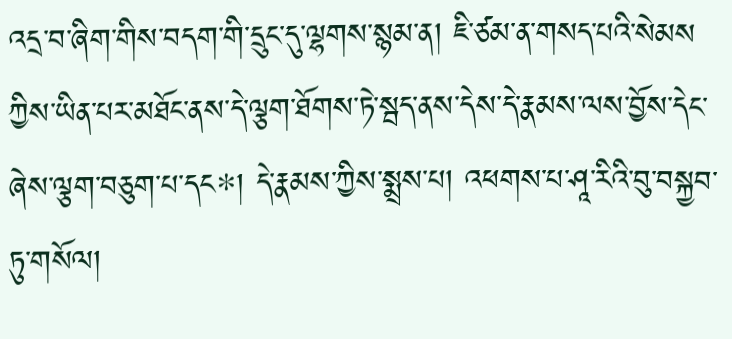འདྲ་བ་ཞིག་གིས་བདག་གི་དྲུང་དུ་ལྷགས་སྙམ་ན། ཇི་ཙམ་ན་གསད་པའི་སེམས
ཀྱིས་ཡིན་པར་མཐོང་ནས་དེ་ལྕག་ཐོགས་ཏེ་སྦད་ནས་དེས་དེ་རྣམས་ལས་བྱོས་དེང་ཞེས་ལྕག་བཅུག་པ་དང*། དེ་རྣམས་ཀྱིས་སྨྲས་པ། འཕགས་པ་ཤཱ་རིའི་བུ་བསྐྱབ་ཏུ་གསོལ།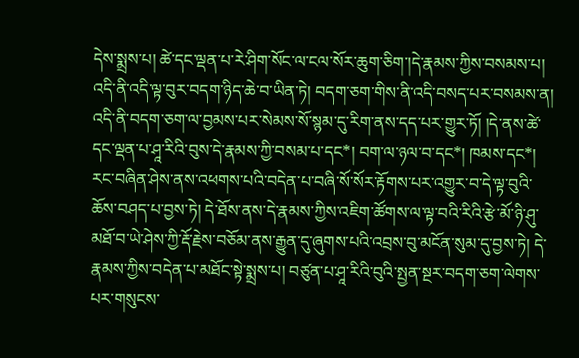དེས་སྨྲས་པ། ཚེ་དང་ལྡན་པ་རེ་ཤིག་སོང་ལ་ངལ་སོར་ཆུག་ཅིག་།དེ་རྣམས་ཀྱིས་བསམས་པ། འདི་ནི་འདི་ལྟ་བུར་བདག་ཉིད་ཆེ་བ་ཡིན་ཏེ། བདག་ཅག་གིས་ནི་འདི་བསད་པར་བསམས་ན། འདི་ནི་བདག་ཅག་ལ་བྱམས་པར་སེམས་སོ་སྙམ་དུ་རིག་ནས་དད་པར་གྱུར་ཏོ། །དེ་ནས་ཚེ་དང་ལྡན་པ་ཤཱ་རིའི་བུས་དེ་རྣམས་ཀྱི་བསམ་པ་དང*། བག་ལ་ཉལ་བ་དང*། ཁམས་དང*། རང་བཞིན་ཤེས་ནས་འཕགས་པའི་བདེན་པ་བཞི་སོ་སོར་རྟོགས་པར་འགྱུར་བ་དེ་ལྟ་བུའི་ཆོས་བཤད་པ་བྱས་ཏེ། དེ་ཐོས་ནས་དེ་རྣམས་ཀྱིས་འཇིག་ཚོགས་ལ་ལྟ་བའི་རིའི་རྩེ་མོ་ཉི་ཤུ་མཐོ་བ་ཡེ་ཤེས་ཀྱི་རྡོ་རྗེས་བཅོམ་ནས་རྒྱུན་དུ་ཞུགས་པའི་འབྲས་བུ་མངོན་སུམ་དུ་བྱས་ཏེ། དེ་རྣམས་ཀྱིས་བདེན་པ་མཐོང་སྟེ་སྨྲས་པ། བཙུན་པ་ཤཱ་རིའི་བུའི་སྤྱན་སྔར་བདག་ཅག་ལེགས་པར་གསུངས་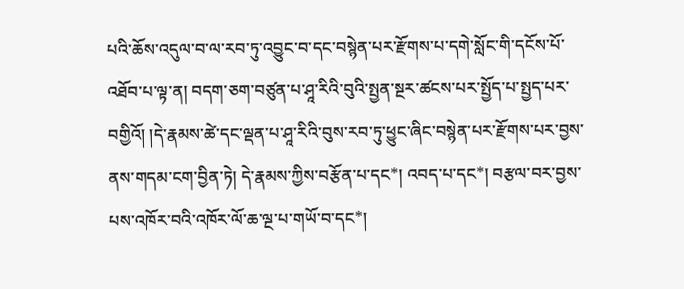པའི་ཆོས་འདུལ་བ་ལ་རབ་ཏུ་འབྱུང་བ་དང་བསྙེན་པར་རྫོགས་པ་དགེ་སློང་གི་དངོས་པོ་འཐོབ་པ་ལྟ་ན། བདག་ཅག་བཙུན་པ་ཤཱ་རིའི་བུའི་སྤྱན་སྔར་ཚངས་པར་སྤྱོད་པ་སྤྱད་པར་བགྱིའོ། །དེ་རྣམས་ཚེ་དང་ལྡན་པ་ཤཱ་རིའི་བུས་རབ་ཏུ་ཕྱུང་ཞིང་བསྙེན་པར་རྫོགས་པར་བྱས་ནས་གདམ་ངག་བྱིན་ཏེ། དེ་རྣམས་ཀྱིས་བརྩོན་པ་དང*། འབད་པ་དང*། བརྩལ་བར་བྱས་པས་འཁོར་བའི་འཁོར་ལོ་ཆ་ལྔ་པ་གཡོ་བ་དང*།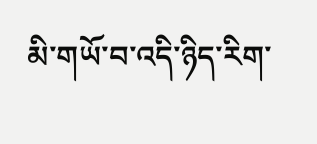མི་གཡོ་བ་འདི་ཉིད་རིག་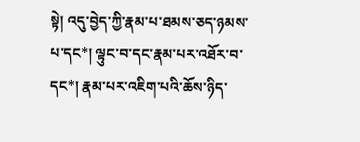སྟེ། འདུ་བྱེད་ཀྱི་རྣམ་པ་ཐམས་ཅད་ཉམས་པ་དང*། ལྟུང་བ་དང་རྣམ་པར་འཐོར་བ་དང*། རྣམ་པར་འཇིག་པའི་ཆོས་ཉིད་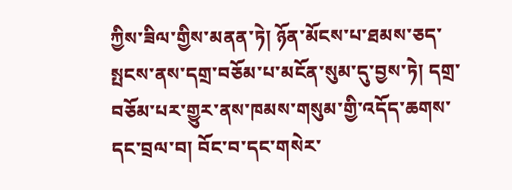ཀྱིས་ཟིལ་གྱིས་མནན་ཏེ། ཉོན་མོངས་པ་ཐམས་ཅད་སྤངས་ནས་དགྲ་བཅོམ་པ་མངོན་སུམ་དུ་བྱས་ཏེ། དགྲ་བཅོམ་པར་གྱུར་ནས་ཁམས་གསུམ་གྱི་འདོད་ཆགས་དང་བྲལ་བ། བོང་བ་དང་གསེར་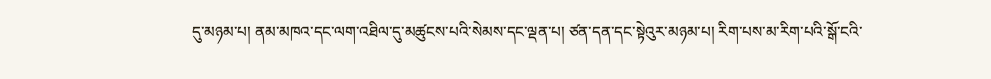དུ་མཉམ་པ། ནམ་མཁའ་དང་ལག་འཐིལ་དུ་མཚུངས་པའི་སེམས་དང་ལྡན་པ། ཙན་དན་དང་སྟེའུར་མཉམ་པ། རིག་པས་མ་རིག་པའི་སྒོ་ངའི་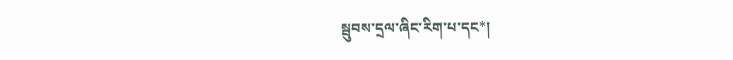སྦུབས་དྲལ་ཞིང་རིག་པ་དང*།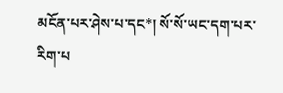མངོན་པར་ཤེས་པ་དང*། སོ་སོ་ཡང་དག་པར་རིག་པ